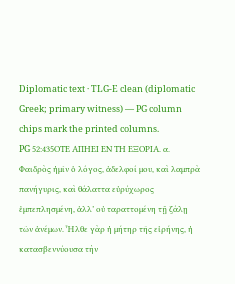Diplomatic text · TLG-E clean (diplomatic Greek; primary witness) — PG column chips mark the printed columns.
PG 52:435ΟΤΕ ΑΠΗΕΙ ΕΝ ΤΗ ΕΞΟΡΙΑ. α. Φαιδρὸς ἡμῖν ὁ λόγος, ἀδελφοί μου, καὶ λαμπρὰ πανήγυρις, καὶ θάλαττα εὐρύχωρος ἐμπεπλησμένη, ἀλλ’ οὐ ταραττομένη τῇ ζάλῃ τῶν ἀνέμων. Ἦλθε γὰρ ἡ μήτηρ τῆς εἰρήνης, ἡ κατασβεννύουσα τὴν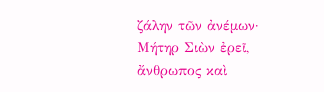ζάλην τῶν ἀνέμων· Μήτηρ Σιὼν ἐρεῖ, ἄνθρωπος καὶ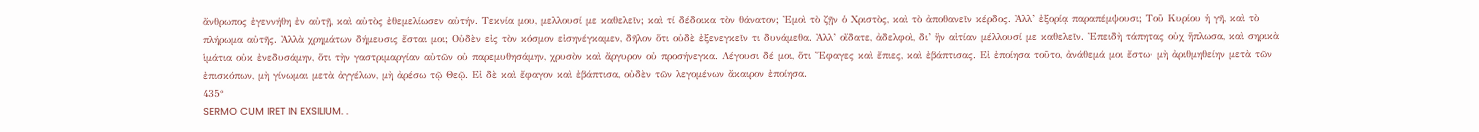ἄνθρωπος ἐγεννήθη ἐν αὐτῇ, καὶ αὐτὸς ἐθεμελίωσεν αὐτήν. Τεκνία μου, μελλουσί με καθελεῖν; καὶ τί δέδοικα τὸν θάνατον; Ἐμοὶ τὸ ζῇν ὁ Χριστὸς, καὶ τὸ ἀποθανεῖν κέρδος. Ἀλλ’ ἐξορίᾳ παραπέμψουσι; Τοῦ Κυρίου ἡ γῆ, καὶ τὸ πλήρωμα αὐτῆς. Ἀλλὰ χρημάτων δήμευσις ἔσται μοι; Οὐδὲν εἰς τὸν κόσμον εἰσηνέγκαμεν, δῆλον ὅτι οὐδὲ ἐξενεγκεῖν τι δυνάμεθα. Ἀλλ’ οἴδατε, ἀδελφοὶ, δι’ ἣν αἰτίαν μέλλουσί με καθελεῖν. Ἐπειδὴ τάπητας οὐχ ἥπλωσα, καὶ σηρικὰ ἱμάτια οὐκ ἐνεδυσάμην, ὅτι τὴν γαστριμαργίαν αὐτῶν οὐ παρεμυθησάμην, χρυσὸν καὶ ἄργυρον οὐ προσήνεγκα. Λέγουσι δέ μοι, ὅτι Ἔφαγες καὶ ἔπιες, καὶ ἐβάπτισας. Εἰ ἐποίησα τοῦτο, ἀνάθεμά μοι ἔστω· μὴ ἀριθμηθείην μετὰ τῶν ἐπισκόπων, μὴ γίνωμαι μετὰ ἀγγέλων, μὴ ἀρέσω τῷ Θεῷ. Εἰ δὲ καὶ ἔφαγον καὶ ἐβάπτισα, οὐδὲν τῶν λεγομένων ἄκαιρον ἐποίησα.
435°
SERMO CUM IRET IN EXSILIUM. .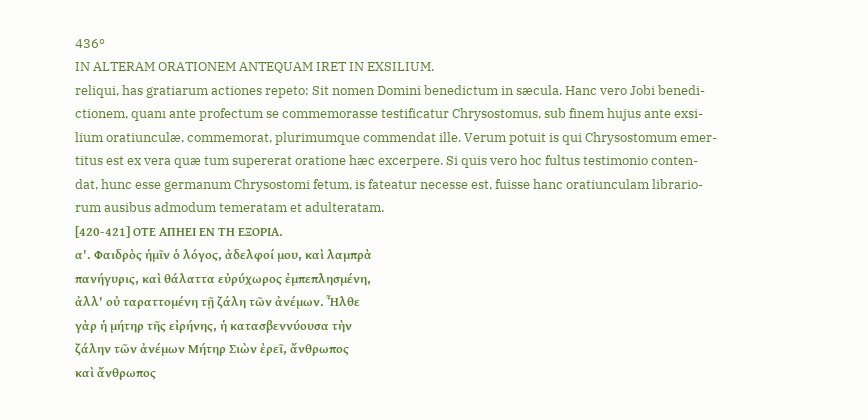436°
IN ALTERAM ORATIONEM ANTEQUAM IRET IN EXSILIUM.
reliqui, has gratiarum actiones repeto: Sit nomen Domini benedictum in sæcula. Hanc vero Jobi benedi-
ctionem, quanı ante profectum se commemorasse testificatur Chrysostomus, sub finem hujus ante exsi-
lium oratiunculæ, commemorat, plurimumque commendat ille. Verum potuit is qui Chrysostomum emer-
titus est ex vera quæ tum supererat oratione hæc excerpere. Si quis vero hoc fultus testimonio conten-
dat, hunc esse germanum Chrysostomi fetum, is fateatur necesse est, fuisse hanc oratiunculam librario-
rum ausibus admodum temeratam et adulteratam.
[420-421] ΟΤΕ ΑΠΗΕΙ ΕΝ ΤΗ ΕΞΟΡΙΑ.
α'. Φαιδρὸς ἡμῖν ὁ λόγος, ἀδελφοί μου, καὶ λαμπρὰ
πανήγυρις, καὶ θάλαττα εὐρύχωρος ἐμπεπλησμένη,
ἀλλ' οὐ ταραττομένη τῇ ζάλη τῶν ἀνέμων. Ἦλθε
γὰρ ἡ μήτηρ τῆς εἰρήνης, ἡ κατασβεννύουσα τὴν
ζάλην τῶν ἀνέμων Μήτηρ Σιὼν ἐρεῖ, ἄνθρωπος
καὶ ἄνθρωπος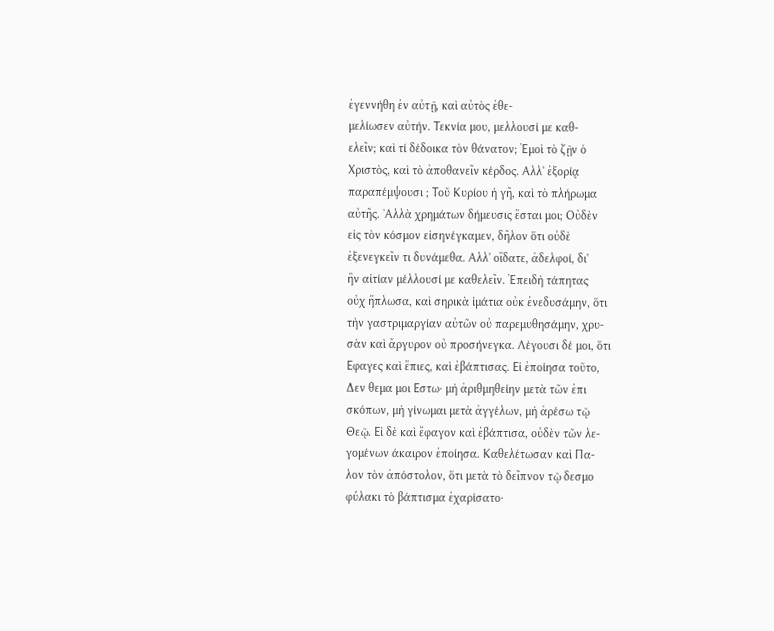ἐγεννήθη ἐν αὐτῇ, καὶ αὐτὸς ἐθε-
μελίωσεν αὐτήν. Τεκνία μου, μελλουσί με καθ-
ελεῖν; καὶ τί δέδοικα τὸν θάνατον; Ἐμοὶ τὸ ζῇν ὁ
Χριστὸς, καὶ τὸ ἀποθανεῖν κέρδος. Αλλ' ἐξορίᾳ
παραπέμψουσι ; Τοῦ Κυρίου ἡ γῆ, καὶ τὸ πλήρωμα
αὐτῆς. ᾿Αλλὰ χρημάτων δήμευσις ἔσται μοι; Οὐδὲν
εἰς τὸν κόσμον εἰσηνέγκαμεν, δῆλον ὅτι οὐδὲ
ἐξενεγκεῖν τι δυνάμεθα. Αλλ' οἴδατε, ἀδελφοί, δι'
ἣν αἰτίαν μέλλουσί με καθελεῖν. Ἐπειδὴ τάπητας
οὐχ ἥπλωσα, καὶ σηρικὰ ἱμάτια οὐκ ἐνεδυσάμην, ὅτι
τὴν γαστριμαργίαν αὐτῶν οὐ παρεμυθησάμην, χρυ-
σὰν καὶ ἄργυρον οὐ προσήνεγκα. Λέγουσι δέ μοι, ὅτι
Εφαγες καὶ ἔπιες, καὶ ἐβάπτισας. Εἰ ἐποίησα τοῦτο,
Δεν θεμα μοι Εστω· μὴ ἀριθμηθείην μετὰ τῶν ἐπι
σκόπων, μὴ γίνωμαι μετὰ ἀγγέλων, μὴ ἀρέσω τῷ
Θεῷ. Εἰ δὲ καὶ ἔφαγον καὶ ἐβάπτισα, οὐδὲν τῶν λε-
γομένων άκαιρον ἐποίησα. Καθελέτωσαν καὶ Πα-
λον τὸν ἀπόστολον, ὅτι μετὰ τὸ δεῖπνον τῷ δεσμο
φύλακι τὸ βάπτισμα ἐχαρίσατο·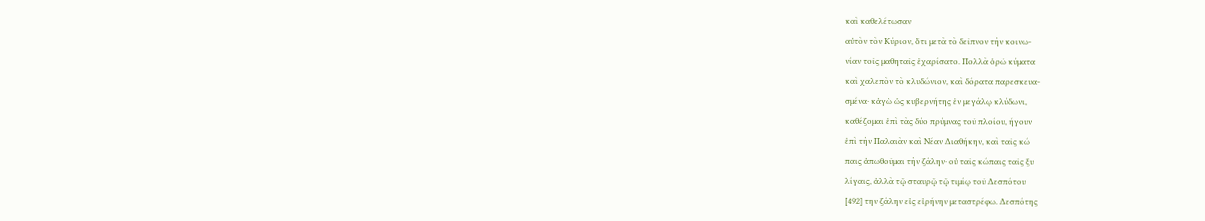καὶ καθελέτωσαν
αὐτὸν τὸν Κύριον, ὅτι μετὰ τὸ δεῖπνον τὴν κοινω-
νίαν τοῖς μαθηταῖς ἐχαρίσατο. Πολλὰ ὁρῶ κύματα
καὶ χαλεπὸν τὸ κλυδώνιον, καὶ δόρατα παρεσκευα-
σμένα· κἀγὼ ὡς κυβερνήτης ἐν μεγάλῳ κλύδωνι,
καθέζομαι ἐπὶ τὰς δύο πρύμνας τοῦ πλοίου, ήγουν
ἐπὶ τὴν Παλαιὰν καὶ Νέαν Διαθήκην, καὶ ταῖς κώ
παις ἀπωθοῦμαι τὴν ζάλην· οὐ ταῖς κώπαις ταῖς ξυ
λίγαις, ἀλλὰ τῷ σταυρῷ τῷ τιμίῳ τοῦ Δεσπότου
[492] την ζάλην εἰς εἰρήνην μεταστρέφω. Δεσπότης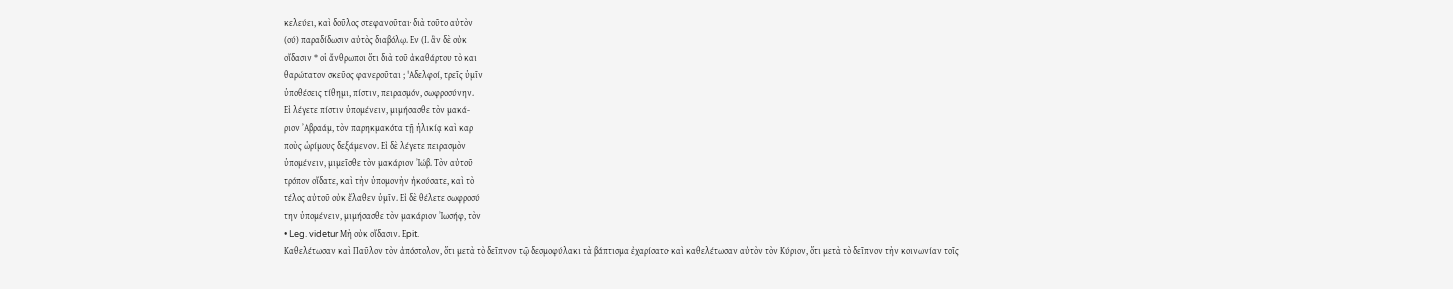κελεύει, καὶ δοῦλος στεφανοῦται· διὰ τοῦτο αὐτὸν
(ού) παραδίδωσιν αὐτὸς διαβόλῳ. Εν (Ι. ἂν δὲ οὐκ
οἴδασιν * οἱ ἄνθρωποι ὅτι διὰ τοῦ ἀκαθάρτου τὸ και
θαρώτατον σκεῦος φανεροῦται ; 'Αδελφοί, τρεῖς ὑμῖν
ὑποθέσεις τίθημι, πίστιν, πειρασμόν, σωφροσύνην.
Εἰ λέγετε πίστιν ὑπομένειν, μιμήσασθε τὸν μακά-
ριον ᾿Αβραάμ, τὸν παρηκμακότα τῇ ἡλικίᾳ καὶ καρ
ποὺς ὡρίμους δεξάμενον. Εἰ δὲ λέγετε πειρασμὸν
ὑπομένειν, μιμεῖσθε τὸν μακάριον Ἰώβ. Τὸν αὐτοῦ
τρόπον οἴδατε, καὶ τὴν ὑπομονὴν ἠκούσατε, καὶ τὸ
τέλος αὐτοῦ οὐκ ἔλαθεν ὑμῖν. Εἰ δὲ θέλετε σωφροσύ
την ὑπομένειν, μιμήσασθε τὸν μακάριον Ἰωσήφ, τὸν
• Leg. videtur Μὴ οὐκ οἴδασιν. Εpit.
Καθελέτωσαν καὶ Παῦλον τὸν ἀπόστολον, ὅτι μετὰ τὸ δεῖπνον τῷ δεσμοφύλακι τὰ βάπτισμα ἐχαρίσατο· καὶ καθελέτωσαν αὐτὸν τὸν Κύριον, ὅτι μετὰ τὸ δεῖπνον τὴν κοινωνίαν τοῖς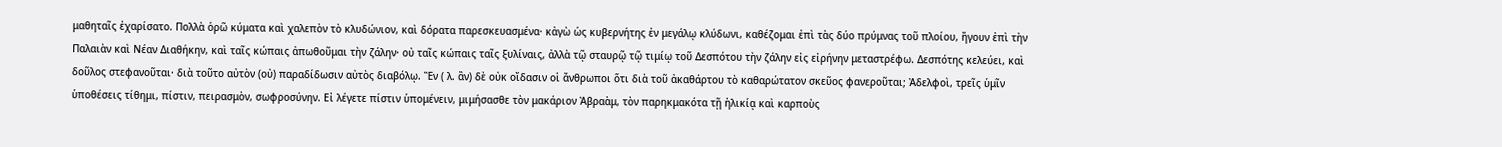μαθηταῖς ἐχαρίσατο. Πολλὰ ὁρῶ κύματα καὶ χαλεπὸν τὸ κλυδώνιον, καὶ δόρατα παρεσκευασμένα· κἀγὼ ὡς κυβερνήτης ἐν μεγάλῳ κλύδωνι, καθέζομαι ἐπὶ τὰς δύο πρύμνας τοῦ πλοίου, ἤγουν ἐπὶ τὴν Παλαιὰν καὶ Νέαν Διαθήκην, καὶ ταῖς κώπαις ἀπωθοῦμαι τὴν ζάλην· οὐ ταῖς κώπαις ταῖς ξυλίναις, ἀλλὰ τῷ σταυρῷ τῷ τιμίῳ τοῦ Δεσπότου τὴν ζάλην εἰς εἰρήνην μεταστρέφω. Δεσπότης κελεύει, καὶ δοῦλος στεφανοῦται· διὰ τοῦτο αὐτὸν (οὐ) παραδίδωσιν αὐτὸς διαβόλῳ. Ἒν ( λ. ἂν) δὲ οὐκ οἴδασιν οἱ ἄνθρωποι ὅτι διὰ τοῦ ἀκαθάρτου τὸ καθαρώτατον σκεῦος φανεροῦται; Ἀδελφοὶ, τρεῖς ὑμῖν ὑποθέσεις τίθημι, πίστιν, πειρασμὸν, σωφροσύνην. Εἰ λέγετε πίστιν ὑπομένειν, μιμήσασθε τὸν μακάριον Ἀβραὰμ, τὸν παρηκμακότα τῇ ἡλικίᾳ καὶ καρποὺς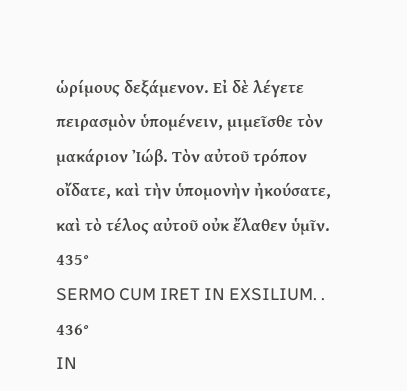ὡρίμους δεξάμενον. Εἰ δὲ λέγετε πειρασμὸν ὑπομένειν, μιμεῖσθε τὸν μακάριον Ἰώβ. Τὸν αὐτοῦ τρόπον οἴδατε, καὶ τὴν ὑπομονὴν ἠκούσατε, καὶ τὸ τέλος αὐτοῦ οὐκ ἔλαθεν ὑμῖν.
435°
SERMO CUM IRET IN EXSILIUM. .
436°
IN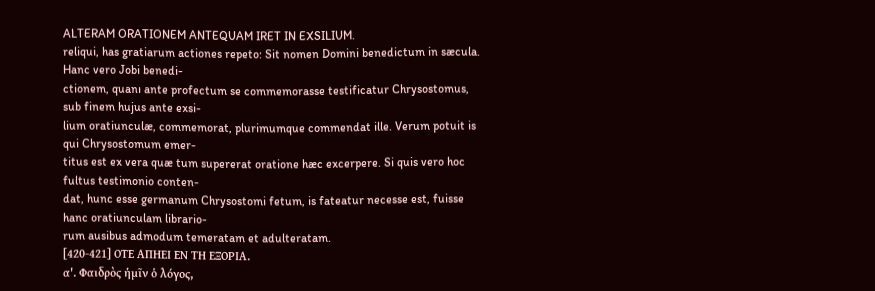ALTERAM ORATIONEM ANTEQUAM IRET IN EXSILIUM.
reliqui, has gratiarum actiones repeto: Sit nomen Domini benedictum in sæcula. Hanc vero Jobi benedi-
ctionem, quanı ante profectum se commemorasse testificatur Chrysostomus, sub finem hujus ante exsi-
lium oratiunculæ, commemorat, plurimumque commendat ille. Verum potuit is qui Chrysostomum emer-
titus est ex vera quæ tum supererat oratione hæc excerpere. Si quis vero hoc fultus testimonio conten-
dat, hunc esse germanum Chrysostomi fetum, is fateatur necesse est, fuisse hanc oratiunculam librario-
rum ausibus admodum temeratam et adulteratam.
[420-421] ΟΤΕ ΑΠΗΕΙ ΕΝ ΤΗ ΕΞΟΡΙΑ.
α'. Φαιδρὸς ἡμῖν ὁ λόγος,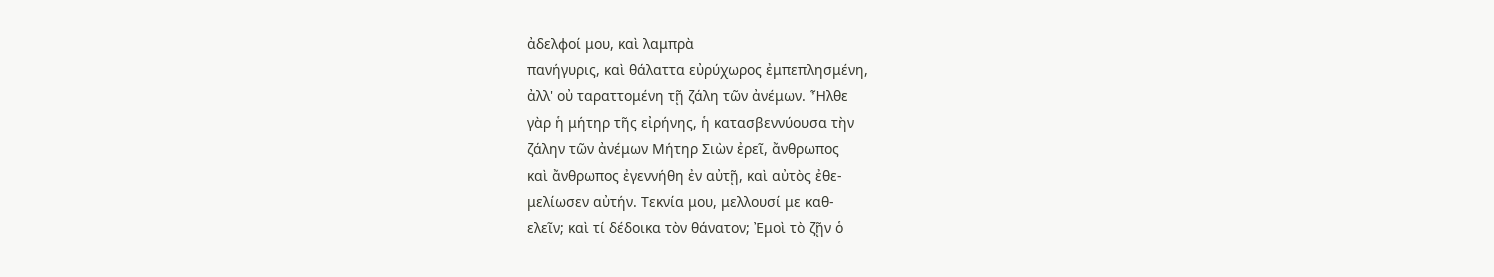ἀδελφοί μου, καὶ λαμπρὰ
πανήγυρις, καὶ θάλαττα εὐρύχωρος ἐμπεπλησμένη,
ἀλλ' οὐ ταραττομένη τῇ ζάλη τῶν ἀνέμων. Ἦλθε
γὰρ ἡ μήτηρ τῆς εἰρήνης, ἡ κατασβεννύουσα τὴν
ζάλην τῶν ἀνέμων Μήτηρ Σιὼν ἐρεῖ, ἄνθρωπος
καὶ ἄνθρωπος ἐγεννήθη ἐν αὐτῇ, καὶ αὐτὸς ἐθε-
μελίωσεν αὐτήν. Τεκνία μου, μελλουσί με καθ-
ελεῖν; καὶ τί δέδοικα τὸν θάνατον; Ἐμοὶ τὸ ζῇν ὁ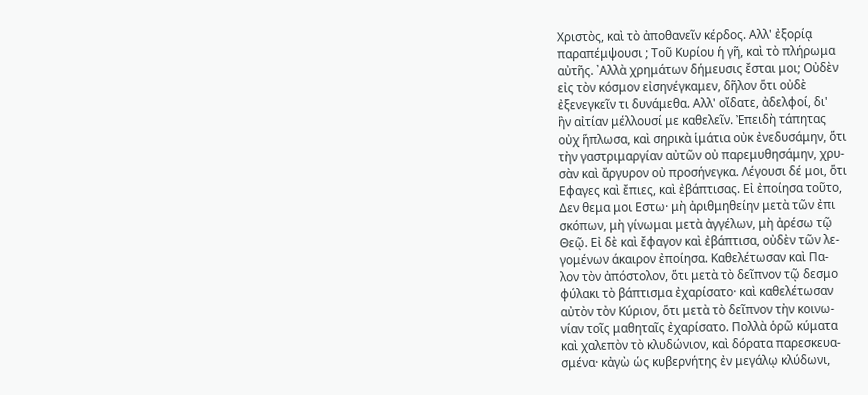Χριστὸς, καὶ τὸ ἀποθανεῖν κέρδος. Αλλ' ἐξορίᾳ
παραπέμψουσι ; Τοῦ Κυρίου ἡ γῆ, καὶ τὸ πλήρωμα
αὐτῆς. ᾿Αλλὰ χρημάτων δήμευσις ἔσται μοι; Οὐδὲν
εἰς τὸν κόσμον εἰσηνέγκαμεν, δῆλον ὅτι οὐδὲ
ἐξενεγκεῖν τι δυνάμεθα. Αλλ' οἴδατε, ἀδελφοί, δι'
ἣν αἰτίαν μέλλουσί με καθελεῖν. Ἐπειδὴ τάπητας
οὐχ ἥπλωσα, καὶ σηρικὰ ἱμάτια οὐκ ἐνεδυσάμην, ὅτι
τὴν γαστριμαργίαν αὐτῶν οὐ παρεμυθησάμην, χρυ-
σὰν καὶ ἄργυρον οὐ προσήνεγκα. Λέγουσι δέ μοι, ὅτι
Εφαγες καὶ ἔπιες, καὶ ἐβάπτισας. Εἰ ἐποίησα τοῦτο,
Δεν θεμα μοι Εστω· μὴ ἀριθμηθείην μετὰ τῶν ἐπι
σκόπων, μὴ γίνωμαι μετὰ ἀγγέλων, μὴ ἀρέσω τῷ
Θεῷ. Εἰ δὲ καὶ ἔφαγον καὶ ἐβάπτισα, οὐδὲν τῶν λε-
γομένων άκαιρον ἐποίησα. Καθελέτωσαν καὶ Πα-
λον τὸν ἀπόστολον, ὅτι μετὰ τὸ δεῖπνον τῷ δεσμο
φύλακι τὸ βάπτισμα ἐχαρίσατο· καὶ καθελέτωσαν
αὐτὸν τὸν Κύριον, ὅτι μετὰ τὸ δεῖπνον τὴν κοινω-
νίαν τοῖς μαθηταῖς ἐχαρίσατο. Πολλὰ ὁρῶ κύματα
καὶ χαλεπὸν τὸ κλυδώνιον, καὶ δόρατα παρεσκευα-
σμένα· κἀγὼ ὡς κυβερνήτης ἐν μεγάλῳ κλύδωνι,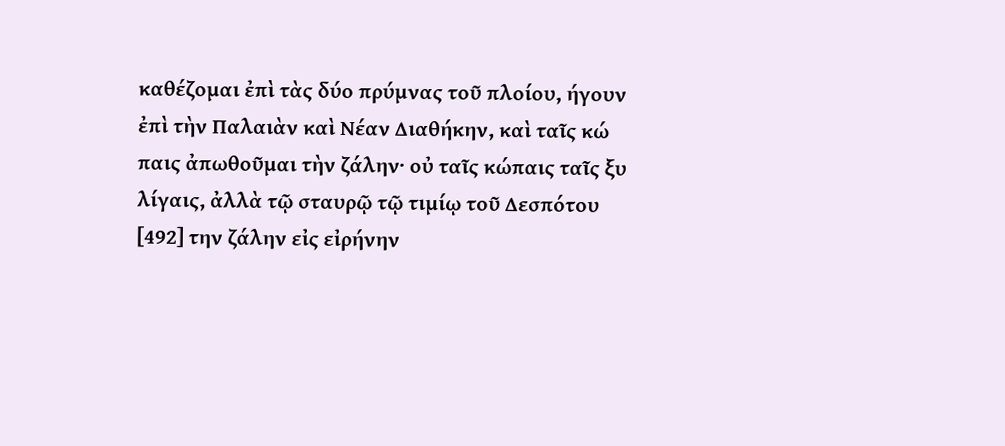καθέζομαι ἐπὶ τὰς δύο πρύμνας τοῦ πλοίου, ήγουν
ἐπὶ τὴν Παλαιὰν καὶ Νέαν Διαθήκην, καὶ ταῖς κώ
παις ἀπωθοῦμαι τὴν ζάλην· οὐ ταῖς κώπαις ταῖς ξυ
λίγαις, ἀλλὰ τῷ σταυρῷ τῷ τιμίῳ τοῦ Δεσπότου
[492] την ζάλην εἰς εἰρήνην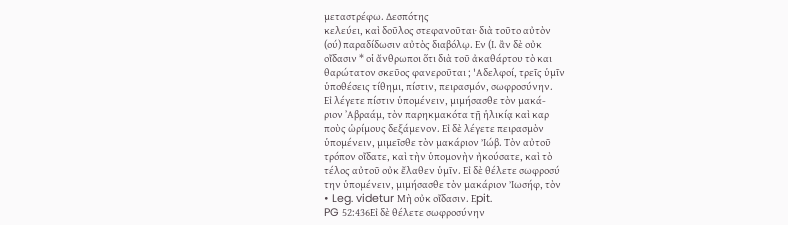μεταστρέφω. Δεσπότης
κελεύει, καὶ δοῦλος στεφανοῦται· διὰ τοῦτο αὐτὸν
(ού) παραδίδωσιν αὐτὸς διαβόλῳ. Εν (Ι. ἂν δὲ οὐκ
οἴδασιν * οἱ ἄνθρωποι ὅτι διὰ τοῦ ἀκαθάρτου τὸ και
θαρώτατον σκεῦος φανεροῦται ; 'Αδελφοί, τρεῖς ὑμῖν
ὑποθέσεις τίθημι, πίστιν, πειρασμόν, σωφροσύνην.
Εἰ λέγετε πίστιν ὑπομένειν, μιμήσασθε τὸν μακά-
ριον ᾿Αβραάμ, τὸν παρηκμακότα τῇ ἡλικίᾳ καὶ καρ
ποὺς ὡρίμους δεξάμενον. Εἰ δὲ λέγετε πειρασμὸν
ὑπομένειν, μιμεῖσθε τὸν μακάριον Ἰώβ. Τὸν αὐτοῦ
τρόπον οἴδατε, καὶ τὴν ὑπομονὴν ἠκούσατε, καὶ τὸ
τέλος αὐτοῦ οὐκ ἔλαθεν ὑμῖν. Εἰ δὲ θέλετε σωφροσύ
την ὑπομένειν, μιμήσασθε τὸν μακάριον Ἰωσήφ, τὸν
• Leg. videtur Μὴ οὐκ οἴδασιν. Εpit.
PG 52:436Εἰ δὲ θέλετε σωφροσύνην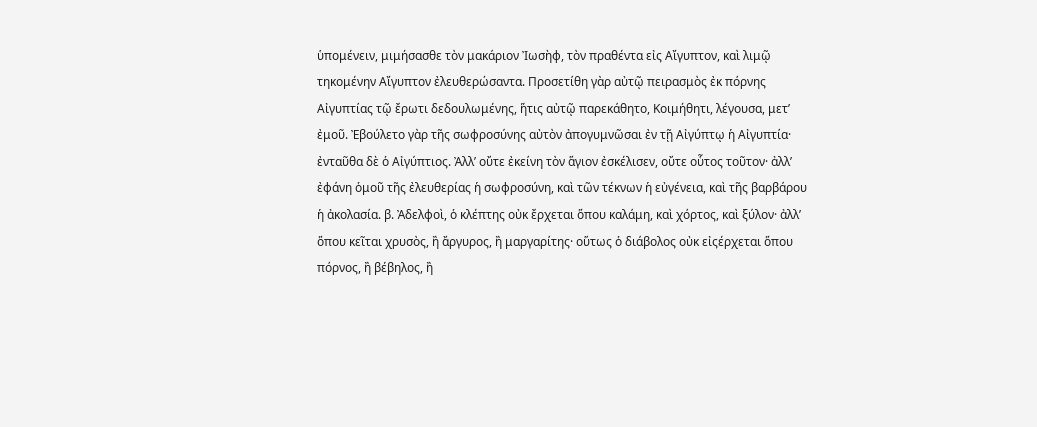ὑπομένειν, μιμήσασθε τὸν μακάριον Ἰωσὴφ, τὸν πραθέντα εἰς Αἴγυπτον, καὶ λιμῷ τηκομένην Αἴγυπτον ἐλευθερώσαντα. Προσετίθη γὰρ αὐτῷ πειρασμὸς ἐκ πόρνης Αἰγυπτίας τῷ ἔρωτι δεδουλωμένης, ἥτις αὐτῷ παρεκάθητο, Κοιμήθητι, λέγουσα, μετ’ ἐμοῦ. Ἐβούλετο γὰρ τῆς σωφροσύνης αὐτὸν ἀπογυμνῶσαι ἐν τῇ Αἰγύπτῳ ἡ Αἰγυπτία· ἐνταῦθα δὲ ὁ Αἰγύπτιος. Ἀλλ’ οὔτε ἐκείνη τὸν ἅγιον ἐσκέλισεν, οὔτε οὗτος τοῦτον· ἀλλ’ ἐφάνη ὁμοῦ τῆς ἐλευθερίας ἡ σωφροσύνη, καὶ τῶν τέκνων ἡ εὐγένεια, καὶ τῆς βαρβάρου ἡ ἀκολασία. β. Ἀδελφοὶ, ὁ κλέπτης οὐκ ἔρχεται ὅπου καλάμη, καὶ χόρτος, καὶ ξύλον· ἀλλ’ ὅπου κεῖται χρυσὸς, ἢ ἄργυρος, ἢ μαργαρίτης· οὕτως ὁ διάβολος οὐκ εἰςέρχεται ὅπου πόρνος, ἢ βέβηλος, ἢ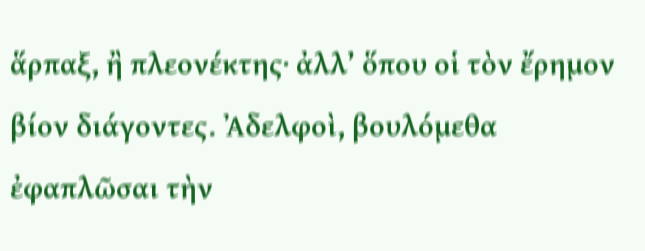ἅρπαξ, ἢ πλεονέκτης· ἀλλ’ ὅπου οἱ τὸν ἔρημον βίον διάγοντες. Ἀδελφοὶ, βουλόμεθα ἐφαπλῶσαι τὴν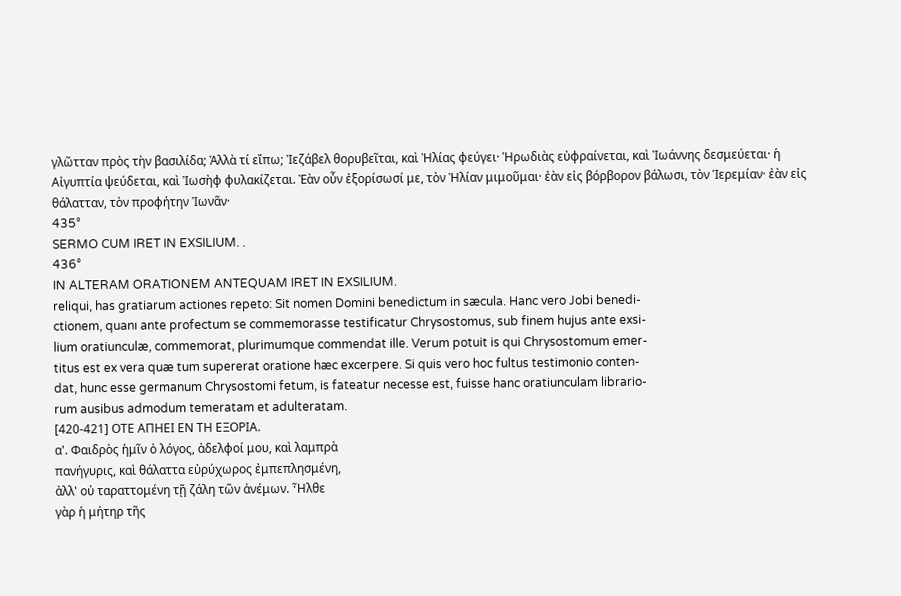γλῶτταν πρὸς τὴν βασιλίδα; Ἀλλὰ τί εἴπω; Ἰεζάβελ θορυβεῖται, καὶ Ἠλίας φεύγει· Ἡρωδιὰς εὐφραίνεται, καὶ Ἰωάννης δεσμεύεται· ἡ Αἰγυπτία ψεύδεται, καὶ Ἰωσὴφ φυλακίζεται. Ἐὰν οὖν ἐξορίσωσί με, τὸν Ἠλίαν μιμοῦμαι· ἐὰν εἰς βόρβορον βάλωσι, τὸν Ἱερεμίαν· ἐὰν εἰς θάλατταν, τὸν προφήτην Ἰωνᾶν·
435°
SERMO CUM IRET IN EXSILIUM. .
436°
IN ALTERAM ORATIONEM ANTEQUAM IRET IN EXSILIUM.
reliqui, has gratiarum actiones repeto: Sit nomen Domini benedictum in sæcula. Hanc vero Jobi benedi-
ctionem, quanı ante profectum se commemorasse testificatur Chrysostomus, sub finem hujus ante exsi-
lium oratiunculæ, commemorat, plurimumque commendat ille. Verum potuit is qui Chrysostomum emer-
titus est ex vera quæ tum supererat oratione hæc excerpere. Si quis vero hoc fultus testimonio conten-
dat, hunc esse germanum Chrysostomi fetum, is fateatur necesse est, fuisse hanc oratiunculam librario-
rum ausibus admodum temeratam et adulteratam.
[420-421] ΟΤΕ ΑΠΗΕΙ ΕΝ ΤΗ ΕΞΟΡΙΑ.
α'. Φαιδρὸς ἡμῖν ὁ λόγος, ἀδελφοί μου, καὶ λαμπρὰ
πανήγυρις, καὶ θάλαττα εὐρύχωρος ἐμπεπλησμένη,
ἀλλ' οὐ ταραττομένη τῇ ζάλη τῶν ἀνέμων. Ἦλθε
γὰρ ἡ μήτηρ τῆς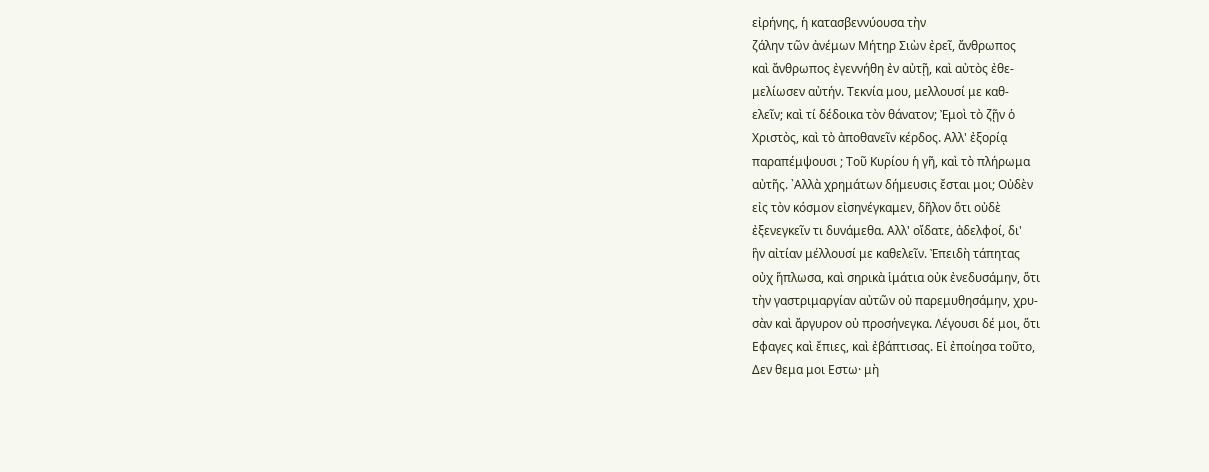εἰρήνης, ἡ κατασβεννύουσα τὴν
ζάλην τῶν ἀνέμων Μήτηρ Σιὼν ἐρεῖ, ἄνθρωπος
καὶ ἄνθρωπος ἐγεννήθη ἐν αὐτῇ, καὶ αὐτὸς ἐθε-
μελίωσεν αὐτήν. Τεκνία μου, μελλουσί με καθ-
ελεῖν; καὶ τί δέδοικα τὸν θάνατον; Ἐμοὶ τὸ ζῇν ὁ
Χριστὸς, καὶ τὸ ἀποθανεῖν κέρδος. Αλλ' ἐξορίᾳ
παραπέμψουσι ; Τοῦ Κυρίου ἡ γῆ, καὶ τὸ πλήρωμα
αὐτῆς. ᾿Αλλὰ χρημάτων δήμευσις ἔσται μοι; Οὐδὲν
εἰς τὸν κόσμον εἰσηνέγκαμεν, δῆλον ὅτι οὐδὲ
ἐξενεγκεῖν τι δυνάμεθα. Αλλ' οἴδατε, ἀδελφοί, δι'
ἣν αἰτίαν μέλλουσί με καθελεῖν. Ἐπειδὴ τάπητας
οὐχ ἥπλωσα, καὶ σηρικὰ ἱμάτια οὐκ ἐνεδυσάμην, ὅτι
τὴν γαστριμαργίαν αὐτῶν οὐ παρεμυθησάμην, χρυ-
σὰν καὶ ἄργυρον οὐ προσήνεγκα. Λέγουσι δέ μοι, ὅτι
Εφαγες καὶ ἔπιες, καὶ ἐβάπτισας. Εἰ ἐποίησα τοῦτο,
Δεν θεμα μοι Εστω· μὴ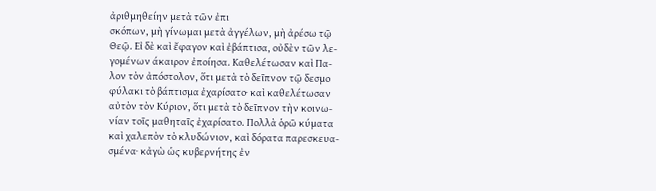ἀριθμηθείην μετὰ τῶν ἐπι
σκόπων, μὴ γίνωμαι μετὰ ἀγγέλων, μὴ ἀρέσω τῷ
Θεῷ. Εἰ δὲ καὶ ἔφαγον καὶ ἐβάπτισα, οὐδὲν τῶν λε-
γομένων άκαιρον ἐποίησα. Καθελέτωσαν καὶ Πα-
λον τὸν ἀπόστολον, ὅτι μετὰ τὸ δεῖπνον τῷ δεσμο
φύλακι τὸ βάπτισμα ἐχαρίσατο· καὶ καθελέτωσαν
αὐτὸν τὸν Κύριον, ὅτι μετὰ τὸ δεῖπνον τὴν κοινω-
νίαν τοῖς μαθηταῖς ἐχαρίσατο. Πολλὰ ὁρῶ κύματα
καὶ χαλεπὸν τὸ κλυδώνιον, καὶ δόρατα παρεσκευα-
σμένα· κἀγὼ ὡς κυβερνήτης ἐν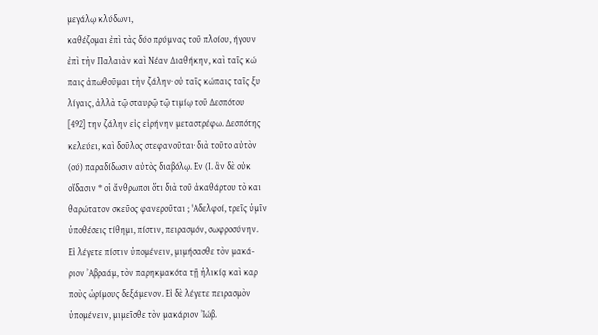μεγάλῳ κλύδωνι,
καθέζομαι ἐπὶ τὰς δύο πρύμνας τοῦ πλοίου, ήγουν
ἐπὶ τὴν Παλαιὰν καὶ Νέαν Διαθήκην, καὶ ταῖς κώ
παις ἀπωθοῦμαι τὴν ζάλην· οὐ ταῖς κώπαις ταῖς ξυ
λίγαις, ἀλλὰ τῷ σταυρῷ τῷ τιμίῳ τοῦ Δεσπότου
[492] την ζάλην εἰς εἰρήνην μεταστρέφω. Δεσπότης
κελεύει, καὶ δοῦλος στεφανοῦται· διὰ τοῦτο αὐτὸν
(ού) παραδίδωσιν αὐτὸς διαβόλῳ. Εν (Ι. ἂν δὲ οὐκ
οἴδασιν * οἱ ἄνθρωποι ὅτι διὰ τοῦ ἀκαθάρτου τὸ και
θαρώτατον σκεῦος φανεροῦται ; 'Αδελφοί, τρεῖς ὑμῖν
ὑποθέσεις τίθημι, πίστιν, πειρασμόν, σωφροσύνην.
Εἰ λέγετε πίστιν ὑπομένειν, μιμήσασθε τὸν μακά-
ριον ᾿Αβραάμ, τὸν παρηκμακότα τῇ ἡλικίᾳ καὶ καρ
ποὺς ὡρίμους δεξάμενον. Εἰ δὲ λέγετε πειρασμὸν
ὑπομένειν, μιμεῖσθε τὸν μακάριον Ἰώβ.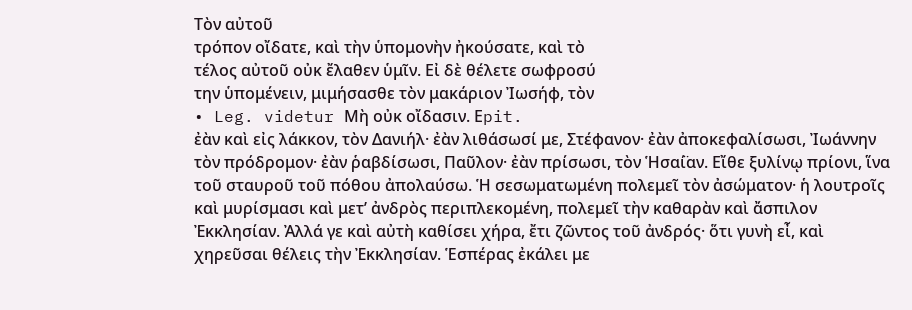Τὸν αὐτοῦ
τρόπον οἴδατε, καὶ τὴν ὑπομονὴν ἠκούσατε, καὶ τὸ
τέλος αὐτοῦ οὐκ ἔλαθεν ὑμῖν. Εἰ δὲ θέλετε σωφροσύ
την ὑπομένειν, μιμήσασθε τὸν μακάριον Ἰωσήφ, τὸν
• Leg. videtur Μὴ οὐκ οἴδασιν. Εpit.
ἐὰν καὶ εἰς λάκκον, τὸν Δανιήλ· ἐὰν λιθάσωσί με, Στέφανον· ἐὰν ἀποκεφαλίσωσι, Ἰωάννην τὸν πρόδρομον· ἐὰν ῥαβδίσωσι, Παῦλον· ἐὰν πρίσωσι, τὸν Ἡσαί̈αν. Εἴθε ξυλίνῳ πρίονι, ἵνα τοῦ σταυροῦ τοῦ πόθου ἀπολαύσω. Ἡ σεσωματωμένη πολεμεῖ τὸν ἀσώματον· ἡ λουτροῖς καὶ μυρίσμασι καὶ μετ’ ἀνδρὸς περιπλεκομένη, πολεμεῖ τὴν καθαρὰν καὶ ἄσπιλον Ἐκκλησίαν. Ἀλλά γε καὶ αὐτὴ καθίσει χήρα, ἔτι ζῶντος τοῦ ἀνδρός· ὅτι γυνὴ εἶ, καὶ χηρεῦσαι θέλεις τὴν Ἐκκλησίαν. Ἑσπέρας ἐκάλει με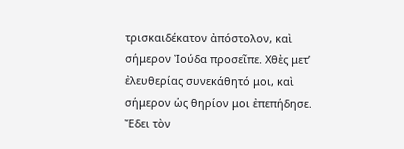τρισκαιδέκατον ἀπόστολον, καὶ σήμερον Ἰούδα προσεῖπε. Χθὲς μετ’ ἐλευθερίας συνεκάθητό μοι, καὶ σήμερον ὡς θηρίον μοι ἐπεπήδησε. Ἔδει τὸν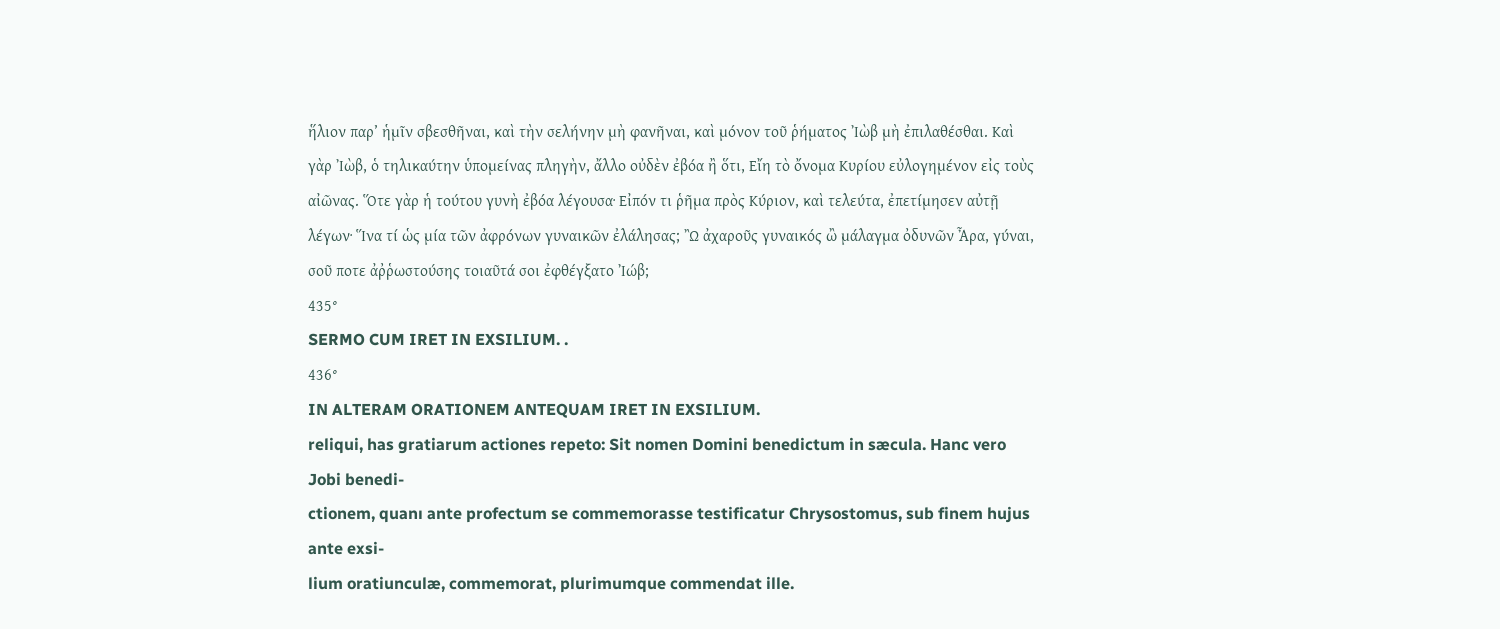ἥλιον παρ’ ἡμῖν σβεσθῆναι, καὶ τὴν σελήνην μὴ φανῆναι, καὶ μόνον τοῦ ῥήματος Ἰὼβ μὴ ἐπιλαθέσθαι. Καὶ γὰρ Ἰὼβ, ὁ τηλικαύτην ὑπομείνας πληγὴν, ἄλλο οὐδὲν ἐβόα ἢ ὅτι, Εἴη τὸ ὄνομα Κυρίου εὐλογημένον εἰς τοὺς αἰῶνας. Ὅτε γὰρ ἡ τούτου γυνὴ ἐβόα λέγουσα· Εἰπόν τι ῥῆμα πρὸς Κύριον, καὶ τελεύτα, ἐπετίμησεν αὐτῇ λέγων· Ἵνα τί ὡς μία τῶν ἀφρόνων γυναικῶν ἐλάλησας; Ὢ ἀχαροῦς γυναικός ὢ μάλαγμα ὀδυνῶν Ἆρα, γύναι, σοῦ ποτε ἀῤῥωστούσης τοιαῦτά σοι ἐφθέγξατο Ἰώβ;
435°
SERMO CUM IRET IN EXSILIUM. .
436°
IN ALTERAM ORATIONEM ANTEQUAM IRET IN EXSILIUM.
reliqui, has gratiarum actiones repeto: Sit nomen Domini benedictum in sæcula. Hanc vero Jobi benedi-
ctionem, quanı ante profectum se commemorasse testificatur Chrysostomus, sub finem hujus ante exsi-
lium oratiunculæ, commemorat, plurimumque commendat ille.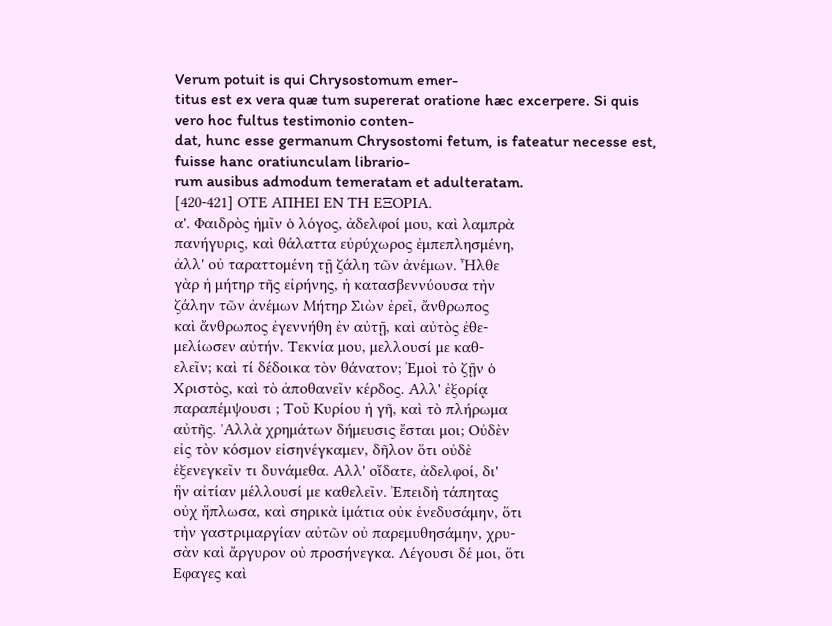Verum potuit is qui Chrysostomum emer-
titus est ex vera quæ tum supererat oratione hæc excerpere. Si quis vero hoc fultus testimonio conten-
dat, hunc esse germanum Chrysostomi fetum, is fateatur necesse est, fuisse hanc oratiunculam librario-
rum ausibus admodum temeratam et adulteratam.
[420-421] ΟΤΕ ΑΠΗΕΙ ΕΝ ΤΗ ΕΞΟΡΙΑ.
α'. Φαιδρὸς ἡμῖν ὁ λόγος, ἀδελφοί μου, καὶ λαμπρὰ
πανήγυρις, καὶ θάλαττα εὐρύχωρος ἐμπεπλησμένη,
ἀλλ' οὐ ταραττομένη τῇ ζάλη τῶν ἀνέμων. Ἦλθε
γὰρ ἡ μήτηρ τῆς εἰρήνης, ἡ κατασβεννύουσα τὴν
ζάλην τῶν ἀνέμων Μήτηρ Σιὼν ἐρεῖ, ἄνθρωπος
καὶ ἄνθρωπος ἐγεννήθη ἐν αὐτῇ, καὶ αὐτὸς ἐθε-
μελίωσεν αὐτήν. Τεκνία μου, μελλουσί με καθ-
ελεῖν; καὶ τί δέδοικα τὸν θάνατον; Ἐμοὶ τὸ ζῇν ὁ
Χριστὸς, καὶ τὸ ἀποθανεῖν κέρδος. Αλλ' ἐξορίᾳ
παραπέμψουσι ; Τοῦ Κυρίου ἡ γῆ, καὶ τὸ πλήρωμα
αὐτῆς. ᾿Αλλὰ χρημάτων δήμευσις ἔσται μοι; Οὐδὲν
εἰς τὸν κόσμον εἰσηνέγκαμεν, δῆλον ὅτι οὐδὲ
ἐξενεγκεῖν τι δυνάμεθα. Αλλ' οἴδατε, ἀδελφοί, δι'
ἣν αἰτίαν μέλλουσί με καθελεῖν. Ἐπειδὴ τάπητας
οὐχ ἥπλωσα, καὶ σηρικὰ ἱμάτια οὐκ ἐνεδυσάμην, ὅτι
τὴν γαστριμαργίαν αὐτῶν οὐ παρεμυθησάμην, χρυ-
σὰν καὶ ἄργυρον οὐ προσήνεγκα. Λέγουσι δέ μοι, ὅτι
Εφαγες καὶ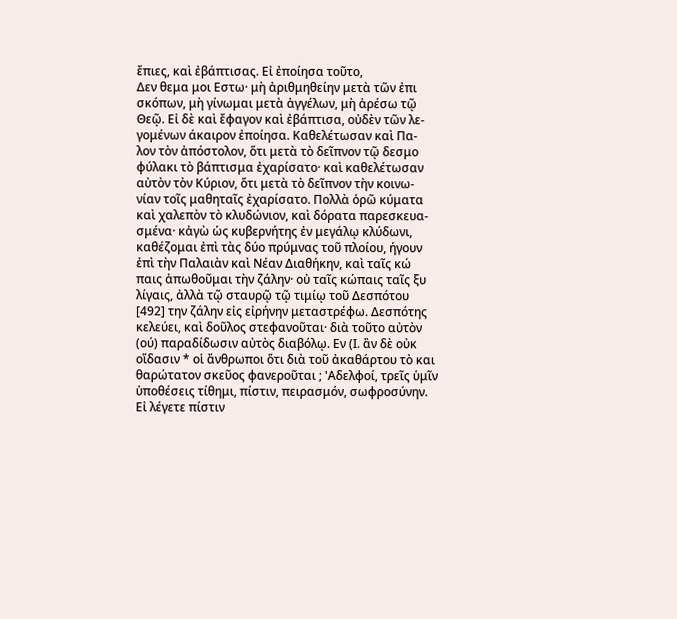ἔπιες, καὶ ἐβάπτισας. Εἰ ἐποίησα τοῦτο,
Δεν θεμα μοι Εστω· μὴ ἀριθμηθείην μετὰ τῶν ἐπι
σκόπων, μὴ γίνωμαι μετὰ ἀγγέλων, μὴ ἀρέσω τῷ
Θεῷ. Εἰ δὲ καὶ ἔφαγον καὶ ἐβάπτισα, οὐδὲν τῶν λε-
γομένων άκαιρον ἐποίησα. Καθελέτωσαν καὶ Πα-
λον τὸν ἀπόστολον, ὅτι μετὰ τὸ δεῖπνον τῷ δεσμο
φύλακι τὸ βάπτισμα ἐχαρίσατο· καὶ καθελέτωσαν
αὐτὸν τὸν Κύριον, ὅτι μετὰ τὸ δεῖπνον τὴν κοινω-
νίαν τοῖς μαθηταῖς ἐχαρίσατο. Πολλὰ ὁρῶ κύματα
καὶ χαλεπὸν τὸ κλυδώνιον, καὶ δόρατα παρεσκευα-
σμένα· κἀγὼ ὡς κυβερνήτης ἐν μεγάλῳ κλύδωνι,
καθέζομαι ἐπὶ τὰς δύο πρύμνας τοῦ πλοίου, ήγουν
ἐπὶ τὴν Παλαιὰν καὶ Νέαν Διαθήκην, καὶ ταῖς κώ
παις ἀπωθοῦμαι τὴν ζάλην· οὐ ταῖς κώπαις ταῖς ξυ
λίγαις, ἀλλὰ τῷ σταυρῷ τῷ τιμίῳ τοῦ Δεσπότου
[492] την ζάλην εἰς εἰρήνην μεταστρέφω. Δεσπότης
κελεύει, καὶ δοῦλος στεφανοῦται· διὰ τοῦτο αὐτὸν
(ού) παραδίδωσιν αὐτὸς διαβόλῳ. Εν (Ι. ἂν δὲ οὐκ
οἴδασιν * οἱ ἄνθρωποι ὅτι διὰ τοῦ ἀκαθάρτου τὸ και
θαρώτατον σκεῦος φανεροῦται ; 'Αδελφοί, τρεῖς ὑμῖν
ὑποθέσεις τίθημι, πίστιν, πειρασμόν, σωφροσύνην.
Εἰ λέγετε πίστιν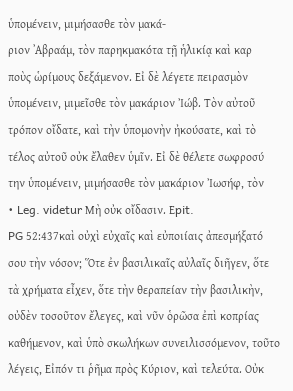ὑπομένειν, μιμήσασθε τὸν μακά-
ριον ᾿Αβραάμ, τὸν παρηκμακότα τῇ ἡλικίᾳ καὶ καρ
ποὺς ὡρίμους δεξάμενον. Εἰ δὲ λέγετε πειρασμὸν
ὑπομένειν, μιμεῖσθε τὸν μακάριον Ἰώβ. Τὸν αὐτοῦ
τρόπον οἴδατε, καὶ τὴν ὑπομονὴν ἠκούσατε, καὶ τὸ
τέλος αὐτοῦ οὐκ ἔλαθεν ὑμῖν. Εἰ δὲ θέλετε σωφροσύ
την ὑπομένειν, μιμήσασθε τὸν μακάριον Ἰωσήφ, τὸν
• Leg. videtur Μὴ οὐκ οἴδασιν. Εpit.
PG 52:437καὶ οὐχὶ εὐχαῖς καὶ εὐποιίαις ἀπεσμήξατό σου τὴν νόσον; Ὅτε ἐν βασιλικαῖς αὐλαῖς διῆγεν, ὅτε τὰ χρήματα εἶχεν, ὅτε τὴν θεραπείαν τὴν βασιλικὴν, οὐδὲν τοσοῦτον ἔλεγες, καὶ νῦν ὁρῶσα ἐπὶ κοπρίας καθήμενον, καὶ ὑπὸ σκωλήκων συνειλισσόμενον, τοῦτο λέγεις, Εἰπόν τι ῥῆμα πρὸς Κύριον, καὶ τελεύτα. Οὐκ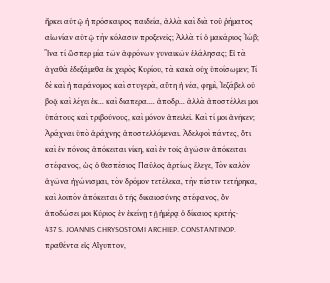ἤρκει αὐτῷ ἡ πρόσκαιρος παιδεία, ἀλλὰ καὶ διὰ τοῦ ῥήματος αἰωνίαν αὐτῷ τὴν κόλασιν προξενεῖς; Ἀλλὰ τί ὁ μακάριος Ἰώβ; Ἵνα τί ὥσπερ μία τῶν ἀφρόνων γυναικῶν ἐλάλησας; Εἰ τὰ ἀγαθὰ ἐδεξάμεθα ἐκ χειρὸς Κυρίου, τὰ κακὰ οὐχ ὑποίσωμεν; Τί δὲ καὶ ἡ παράνομος καὶ στυγερὰ, αὕτη ἡ νέα, φημὶ, Ἰεζάβελ οὐ βοᾷ καὶ λέγει ἐκ... καὶ διαπερα.... ἀποδρ... ἀλλὰ ἀποστέλλει μοι ὑπάτους καὶ τριβούνους, καὶ μόνον ἀπειλεῖ. Καὶ τί μοι ἀνῆκεν; Ἀράχναι ὑπὸ ἀράχνης ἀποστελλόμεναι. Ἀδελφοὶ πάντες, ὅτι καὶ ἐν πόνοις ἀπόκειται νίκη, καὶ ἐν τοῖς ἀγῶσιν ἀπόκειται στέφανος, ὡς ὁ θεσπέσιος Παῦλος ἀρτίως ἔλεγε, Τὸν καλὸν ἀγῶνα ἠγώνισμαι, τὸν δρόμον τετέλεκα, τὴν πίστιν τετήρηκα, καὶ λοιπὸν ἀπόκειται ὁ τῆς δικαιοσύνης στέφανος, ὃν ἀποδώσει μοι Κύριος ἐν ἐκείνῃ τῇ ἡμέρᾳ ὁ δίκαιος κριτής·
437 S. JOANNIS CHRYSOSTOMI ARCHIEP. CONSTANTINOP. πραθέντα εἰς Αἴγυπτον,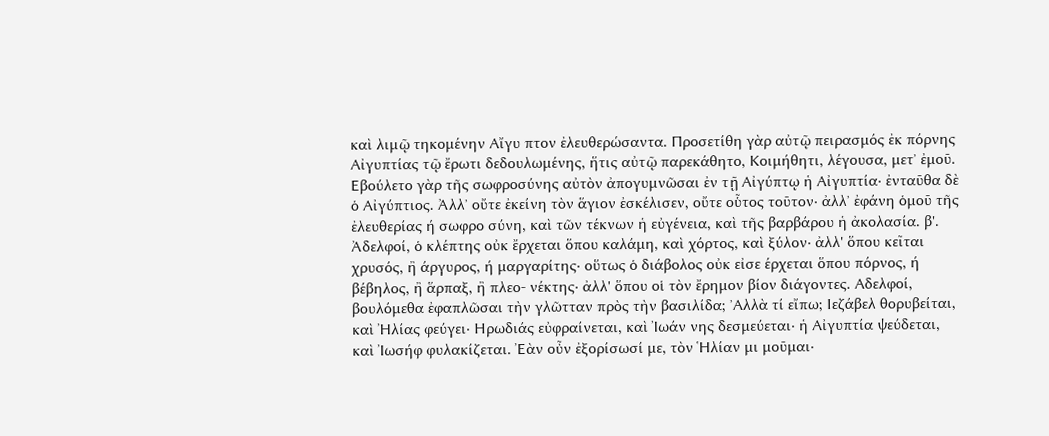καὶ λιμῷ τηκομένην Αἴγυ πτον ἐλευθερώσαντα. Προσετίθη γὰρ αὐτῷ πειρασμός ἐκ πόρνης Αἰγυπτίας τῷ ἔρωτι δεδουλωμένης, ἥτις αὐτῷ παρεκάθητο, Κοιμήθητι, λέγουσα, μετ᾿ ἐμοῦ. Εβούλετο γὰρ τῆς σωφροσύνης αὐτὸν ἀπογυμνῶσαι ἐν τῇ Αἰγύπτῳ ἡ Αἰγυπτία· ἐνταῦθα δὲ ὁ Αἰγύπτιος. Ἀλλ᾽ οὔτε ἐκείνη τὸν ἅγιον ἐσκέλισεν, οὔτε οὗτος τοῦτον· ἀλλ᾽ ἐφάνη ὁμοῦ τῆς ἐλευθερίας ή σωφρο σύνη, καὶ τῶν τέκνων ἡ εὐγένεια, καὶ τῆς βαρβάρου ἡ ἀκολασία. β'. Ἀδελφοί, ὁ κλέπτης οὐκ ἔρχεται ὅπου καλάμη, καὶ χόρτος, καὶ ξύλον· ἀλλ' ὅπου κεῖται χρυσός, ἢ άργυρος, ή μαργαρίτης· οὕτως ὁ διάβολος οὐκ εἰσε έρχεται ὅπου πόρνος, ή βέβηλος, ἢ ἅρπαξ, ἢ πλεο- νέκτης· ἀλλ' ὅπου οἱ τὸν ἔρημον βίον διάγοντες. Αδελφοί, βουλόμεθα ἐφαπλῶσαι τὴν γλῶτταν πρὸς τὴν βασιλίδα; ᾿Αλλὰ τί εἴπω; Ιεζάβελ θορυβείται, καὶ Ἠλίας φεύγει· Ηρωδιάς εὐφραίνεται, καὶ Ἰωάν νης δεσμεύεται· ἡ Αἰγυπτία ψεύδεται, καὶ Ἰωσήφ φυλακίζεται. Ἐὰν οὖν ἐξορίσωσί με, τὸν Ἡλίαν μι μοῦμαι·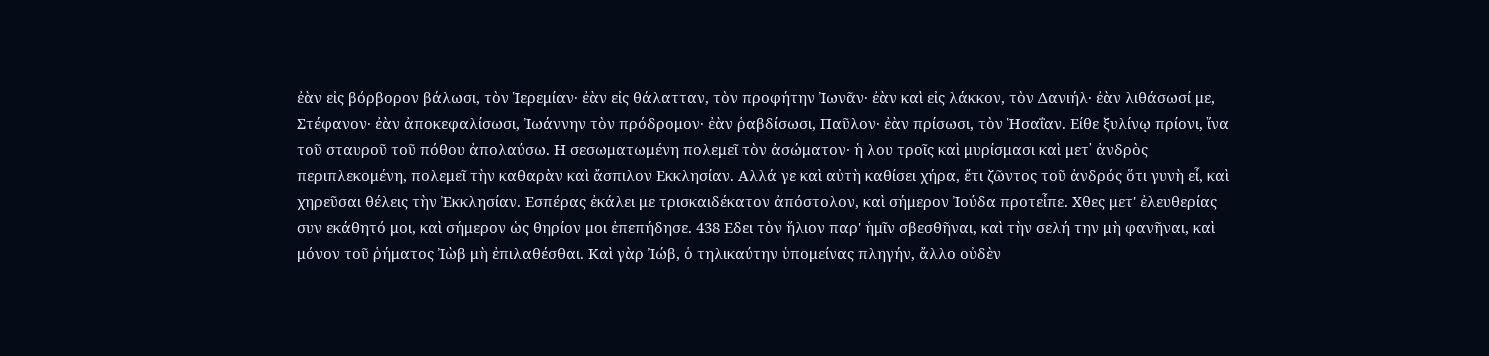ἐὰν εἰς βόρβορον βάλωσι, τὸν Ἱερεμίαν· ἐὰν εἰς θάλατταν, τὸν προφήτην Ἰωνᾶν· ἐὰν καὶ εἰς λάκκον, τὸν Δανιήλ· ἐὰν λιθάσωσί με, Στέφανον· ἐὰν ἀποκεφαλίσωσι, Ἰωάννην τὸν πρόδρομον· ἐὰν ῥαβδίσωσι, Παῦλον· ἐὰν πρίσωσι, τὸν Ἡσαΐαν. Είθε ξυλίνῳ πρίονι, ἵνα τοῦ σταυροῦ τοῦ πόθου ἀπολαύσω. Η σεσωματωμένη πολεμεῖ τὸν ἀσώματον· ἡ λου τροῖς καὶ μυρίσμασι καὶ μετ᾿ ἀνδρὸς περιπλεκομένη, πολεμεῖ τὴν καθαρὰν καὶ ἄσπιλον Εκκλησίαν. Αλλά γε καὶ αὐτὴ καθίσει χήρα, ἔτι ζῶντος τοῦ ἀνδρός ὅτι γυνὴ εἶ, καὶ χηρεῦσαι θέλεις τὴν Ἐκκλησίαν. Εσπέρας ἐκάλει με τρισκαιδέκατον ἀπόστολον, καὶ σήμερον Ἰούδα προτεἶπε. Χθες μετ' ἐλευθερίας συν εκάθητό μοι, καὶ σήμερον ὡς θηρίον μοι ἐπεπήδησε. 438 Εδει τὸν ἥλιον παρ' ἡμῖν σβεσθῆναι, καὶ τὴν σελή την μὴ φανῆναι, καὶ μόνον τοῦ ῥήματος Ἰὼβ μὴ ἐπιλαθέσθαι. Καὶ γὰρ Ἰώβ, ὁ τηλικαύτην ὑπομείνας πληγήν, ἄλλο οὐδὲν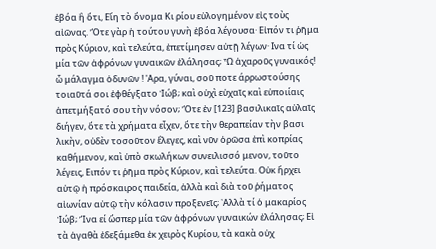ἐβόα ἢ ὅτι, Εἴη τὸ ὄνομα Κι ρίου εὐλογημένον εἰς τοὺς αἰῶνας. Ὅτε γὰρ ἡ τούτου γυνὴ ἐβόα λέγουσα· Εἰπόν τι ῥῆμα πρὸς Κύριον, καὶ τελεύτα, ἐπετίμησεν αὐτῇ λέγων· Ινα τί ὡς μία τῶν ἀφρόνων γυναικῶν ἐλάλησας; Ὦ ἀχαροῦς γυναικός! ὦ μάλαγμα ὀδυνῶν ! 'Αρα, γύναι, σοῦ ποτε άρρωστούσης τοιαῦτά σοι ἐφθέγξατο Ἰώβ; καὶ οὐχὶ εὐχαῖς καὶ εὐποιίαις ἀπετμήξατό σου τὴν νόσον; Ὅτε ἐν [123] βασιλικαῖς αὐλαῖς διήγεν, ὅτε τὰ χρήματα εἶχεν, ὅτε τὴν θεραπείαν τὴν βασι λικὴν, οὐδὲν τοσοῦτον ἔλεγες, καὶ νῦν ὁρῶσα ἐπὶ κοπρίας καθήμενον, καὶ ὑπὸ σκωλήκων συνειλισσό μενον, τοῦτο λέγεις, Ειπόν τι ῥῆμα πρὸς Κύριον, καὶ τελεύτα. Οὐκ ἤρχει αὐτῷ ἡ πρόσκαιρος παιδεία, ἀλλὰ καὶ διὰ τοῦ ῥήματος αἰωνίαν αὐτῷ τὴν κόλασιν προξενεῖς; ᾿Αλλὰ τί ὁ μακαρίος Ἰώβ; Ἵνα εί ὥσπερ μία τῶν ἀφρόνων γυναικών ἐλάλησας; Εἰ τὰ ἀγαθὰ ἐδεξάμεθα ἐκ χειρὸς Κυρίου, τὰ κακὰ οὐχ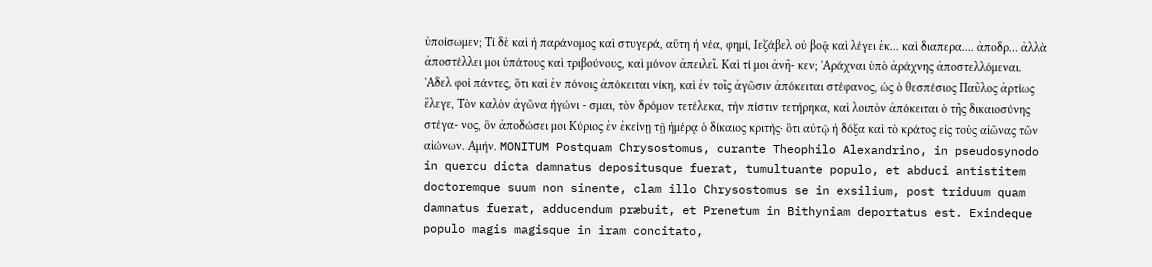ὑποίσωμεν; Τί δὲ καὶ ἡ παράνομος καὶ στυγερά, αὕτη ἡ νέα, φημί, Ιεζάβελ οὐ βοᾷ καὶ λέγει ἐκ... καὶ διαπερα.... ἀποδρ… ἀλλὰ ἀποστέλλει μοι ὑπάτους καὶ τριβούνους, καὶ μόνον ἀπειλεῖ. Καὶ τί μοι ἀνῆ- κεν; 'Αράχναι ὑπὸ ἀράχνης ἀποστελλόμεναι. 'Αδελ φοὶ πάντες, ὅτι καὶ ἐν πόνοις ἀπόκειται νίκη, καὶ ἐν τοῖς ἀγῶσιν ἀπόκειται στέφανος, ὡς ὁ θεσπέσιος Παῦλος ἀρτίως ἔλεγε, Τὸν καλὸν ἀγῶνα ἡγώνι - σμαι, τὸν δρόμον τετέλεκα, τὴν πίστιν τετήρηκα, καὶ λοιπὸν ἀπόκειται ὁ τῆς δικαιοσύνης στέγα- νος, ὃν ἀποδώσει μοι Κύριος ἐν ἐκείνῃ τῇ ἡμέρᾳ ὁ δίκαιος κριτής· ὅτι αὐτῷ ἡ δόξα καὶ τὸ κράτος εἰς τοὺς αἰῶνας τῶν αἰώνων. Αμήν. MONITUM Postquam Chrysostomus, curante Theophilo Alexandrino, in pseudosynodo in quercu dicta damnatus depositusque fuerat, tumultuante populo, et abduci antistitem doctoremque suum non sinente, clam illo Chrysostomus se in exsilium, post triduum quam damnatus fuerat, adducendum præbuit, et Prenetum in Bithyniam deportatus est. Exindeque populo magis magisque in iram concitato,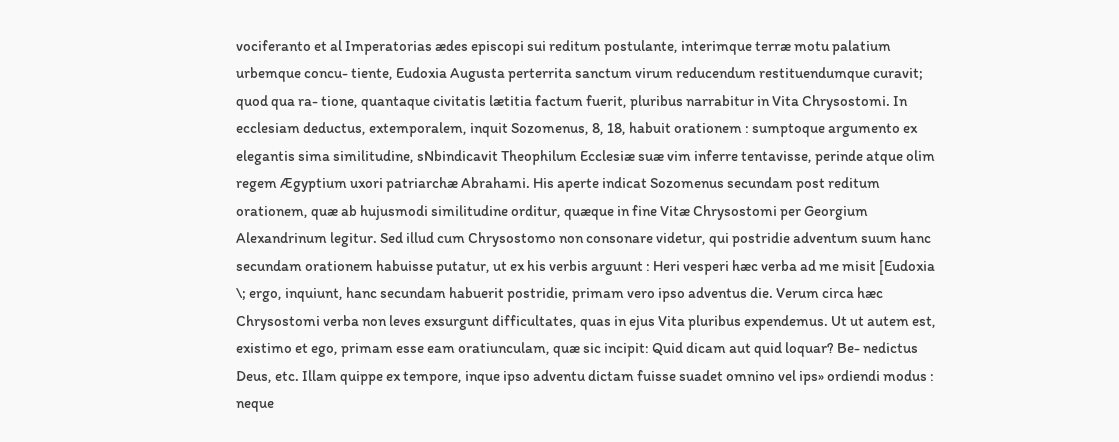vociferanto et al Imperatorias ædes episcopi sui reditum postulante, interimque terræ motu palatium urbemque concu- tiente, Eudoxia Augusta perterrita sanctum virum reducendum restituendumque curavit; quod qua ra- tione, quantaque civitatis lætitia factum fuerit, pluribus narrabitur in Vita Chrysostomi. In ecclesiam deductus, extemporalem, inquit Sozomenus, 8, 18, habuit orationem : sumptoque argumento ex elegantis sima similitudine, sNbindicavit Theophilum Ecclesiæ suæ vim inferre tentavisse, perinde atque olim regem Ægyptium uxori patriarchæ Abrahami. His aperte indicat Sozomenus secundam post reditum orationem, quæ ab hujusmodi similitudine orditur, quæque in fine Vitæ Chrysostomi per Georgium Alexandrinum legitur. Sed illud cum Chrysostomo non consonare videtur, qui postridie adventum suum hanc secundam orationem habuisse putatur, ut ex his verbis arguunt : Heri vesperi hæc verba ad me misit [Eudoxia \; ergo, inquiunt, hanc secundam habuerit postridie, primam vero ipso adventus die. Verum circa hæc Chrysostomi verba non leves exsurgunt difficultates, quas in ejus Vita pluribus expendemus. Ut ut autem est, existimo et ego, primam esse eam oratiunculam, quæ sic incipit: Quid dicam aut quid loquar? Be- nedictus Deus, etc. Illam quippe ex tempore, inque ipso adventu dictam fuisse suadet omnino vel ips» ordiendi modus : neque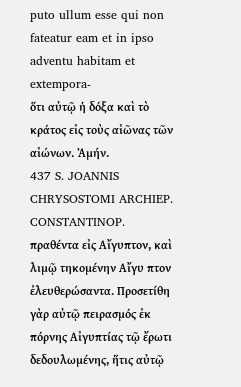puto ullum esse qui non fateatur eam et in ipso adventu habitam et extempora-
ὅτι αὐτῷ ἡ δόξα καὶ τὸ κράτος εἰς τοὺς αἰῶνας τῶν αἰώνων. Ἀμήν.
437 S. JOANNIS CHRYSOSTOMI ARCHIEP. CONSTANTINOP. πραθέντα εἰς Αἴγυπτον, καὶ λιμῷ τηκομένην Αἴγυ πτον ἐλευθερώσαντα. Προσετίθη γὰρ αὐτῷ πειρασμός ἐκ πόρνης Αἰγυπτίας τῷ ἔρωτι δεδουλωμένης, ἥτις αὐτῷ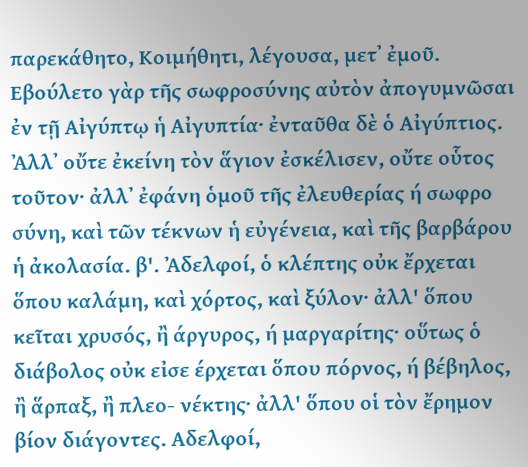παρεκάθητο, Κοιμήθητι, λέγουσα, μετ᾿ ἐμοῦ. Εβούλετο γὰρ τῆς σωφροσύνης αὐτὸν ἀπογυμνῶσαι ἐν τῇ Αἰγύπτῳ ἡ Αἰγυπτία· ἐνταῦθα δὲ ὁ Αἰγύπτιος. Ἀλλ᾽ οὔτε ἐκείνη τὸν ἅγιον ἐσκέλισεν, οὔτε οὗτος τοῦτον· ἀλλ᾽ ἐφάνη ὁμοῦ τῆς ἐλευθερίας ή σωφρο σύνη, καὶ τῶν τέκνων ἡ εὐγένεια, καὶ τῆς βαρβάρου ἡ ἀκολασία. β'. Ἀδελφοί, ὁ κλέπτης οὐκ ἔρχεται ὅπου καλάμη, καὶ χόρτος, καὶ ξύλον· ἀλλ' ὅπου κεῖται χρυσός, ἢ άργυρος, ή μαργαρίτης· οὕτως ὁ διάβολος οὐκ εἰσε έρχεται ὅπου πόρνος, ή βέβηλος, ἢ ἅρπαξ, ἢ πλεο- νέκτης· ἀλλ' ὅπου οἱ τὸν ἔρημον βίον διάγοντες. Αδελφοί,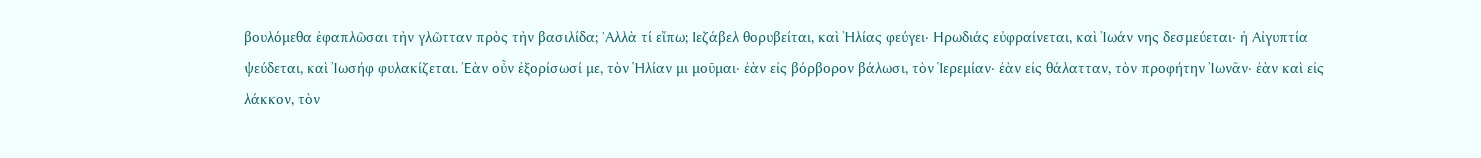βουλόμεθα ἐφαπλῶσαι τὴν γλῶτταν πρὸς τὴν βασιλίδα; ᾿Αλλὰ τί εἴπω; Ιεζάβελ θορυβείται, καὶ Ἠλίας φεύγει· Ηρωδιάς εὐφραίνεται, καὶ Ἰωάν νης δεσμεύεται· ἡ Αἰγυπτία ψεύδεται, καὶ Ἰωσήφ φυλακίζεται. Ἐὰν οὖν ἐξορίσωσί με, τὸν Ἡλίαν μι μοῦμαι· ἐὰν εἰς βόρβορον βάλωσι, τὸν Ἱερεμίαν· ἐὰν εἰς θάλατταν, τὸν προφήτην Ἰωνᾶν· ἐὰν καὶ εἰς λάκκον, τὸν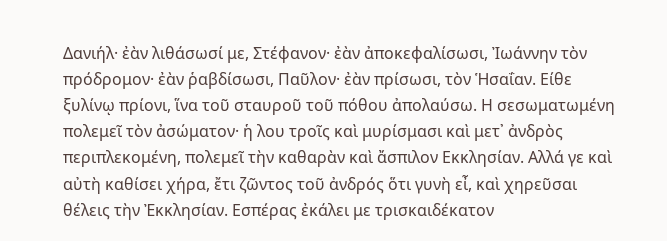Δανιήλ· ἐὰν λιθάσωσί με, Στέφανον· ἐὰν ἀποκεφαλίσωσι, Ἰωάννην τὸν πρόδρομον· ἐὰν ῥαβδίσωσι, Παῦλον· ἐὰν πρίσωσι, τὸν Ἡσαΐαν. Είθε ξυλίνῳ πρίονι, ἵνα τοῦ σταυροῦ τοῦ πόθου ἀπολαύσω. Η σεσωματωμένη πολεμεῖ τὸν ἀσώματον· ἡ λου τροῖς καὶ μυρίσμασι καὶ μετ᾿ ἀνδρὸς περιπλεκομένη, πολεμεῖ τὴν καθαρὰν καὶ ἄσπιλον Εκκλησίαν. Αλλά γε καὶ αὐτὴ καθίσει χήρα, ἔτι ζῶντος τοῦ ἀνδρός ὅτι γυνὴ εἶ, καὶ χηρεῦσαι θέλεις τὴν Ἐκκλησίαν. Εσπέρας ἐκάλει με τρισκαιδέκατον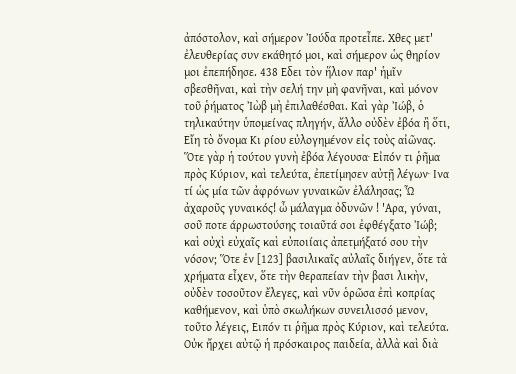ἀπόστολον, καὶ σήμερον Ἰούδα προτεἶπε. Χθες μετ' ἐλευθερίας συν εκάθητό μοι, καὶ σήμερον ὡς θηρίον μοι ἐπεπήδησε. 438 Εδει τὸν ἥλιον παρ' ἡμῖν σβεσθῆναι, καὶ τὴν σελή την μὴ φανῆναι, καὶ μόνον τοῦ ῥήματος Ἰὼβ μὴ ἐπιλαθέσθαι. Καὶ γὰρ Ἰώβ, ὁ τηλικαύτην ὑπομείνας πληγήν, ἄλλο οὐδὲν ἐβόα ἢ ὅτι, Εἴη τὸ ὄνομα Κι ρίου εὐλογημένον εἰς τοὺς αἰῶνας. Ὅτε γὰρ ἡ τούτου γυνὴ ἐβόα λέγουσα· Εἰπόν τι ῥῆμα πρὸς Κύριον, καὶ τελεύτα, ἐπετίμησεν αὐτῇ λέγων· Ινα τί ὡς μία τῶν ἀφρόνων γυναικῶν ἐλάλησας; Ὦ ἀχαροῦς γυναικός! ὦ μάλαγμα ὀδυνῶν ! 'Αρα, γύναι, σοῦ ποτε άρρωστούσης τοιαῦτά σοι ἐφθέγξατο Ἰώβ; καὶ οὐχὶ εὐχαῖς καὶ εὐποιίαις ἀπετμήξατό σου τὴν νόσον; Ὅτε ἐν [123] βασιλικαῖς αὐλαῖς διήγεν, ὅτε τὰ χρήματα εἶχεν, ὅτε τὴν θεραπείαν τὴν βασι λικὴν, οὐδὲν τοσοῦτον ἔλεγες, καὶ νῦν ὁρῶσα ἐπὶ κοπρίας καθήμενον, καὶ ὑπὸ σκωλήκων συνειλισσό μενον, τοῦτο λέγεις, Ειπόν τι ῥῆμα πρὸς Κύριον, καὶ τελεύτα. Οὐκ ἤρχει αὐτῷ ἡ πρόσκαιρος παιδεία, ἀλλὰ καὶ διὰ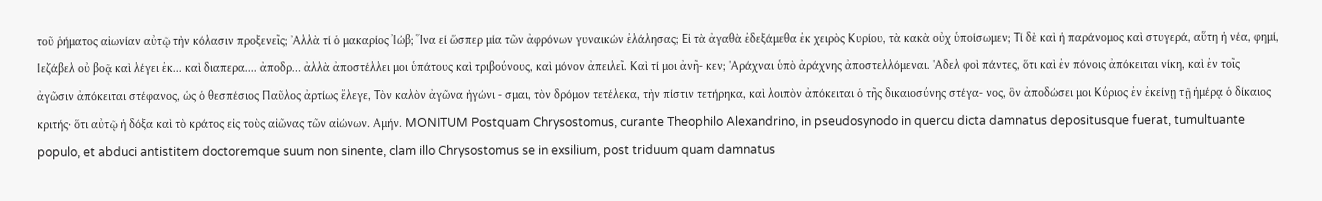τοῦ ῥήματος αἰωνίαν αὐτῷ τὴν κόλασιν προξενεῖς; ᾿Αλλὰ τί ὁ μακαρίος Ἰώβ; Ἵνα εί ὥσπερ μία τῶν ἀφρόνων γυναικών ἐλάλησας; Εἰ τὰ ἀγαθὰ ἐδεξάμεθα ἐκ χειρὸς Κυρίου, τὰ κακὰ οὐχ ὑποίσωμεν; Τί δὲ καὶ ἡ παράνομος καὶ στυγερά, αὕτη ἡ νέα, φημί, Ιεζάβελ οὐ βοᾷ καὶ λέγει ἐκ... καὶ διαπερα.... ἀποδρ… ἀλλὰ ἀποστέλλει μοι ὑπάτους καὶ τριβούνους, καὶ μόνον ἀπειλεῖ. Καὶ τί μοι ἀνῆ- κεν; 'Αράχναι ὑπὸ ἀράχνης ἀποστελλόμεναι. 'Αδελ φοὶ πάντες, ὅτι καὶ ἐν πόνοις ἀπόκειται νίκη, καὶ ἐν τοῖς ἀγῶσιν ἀπόκειται στέφανος, ὡς ὁ θεσπέσιος Παῦλος ἀρτίως ἔλεγε, Τὸν καλὸν ἀγῶνα ἡγώνι - σμαι, τὸν δρόμον τετέλεκα, τὴν πίστιν τετήρηκα, καὶ λοιπὸν ἀπόκειται ὁ τῆς δικαιοσύνης στέγα- νος, ὃν ἀποδώσει μοι Κύριος ἐν ἐκείνῃ τῇ ἡμέρᾳ ὁ δίκαιος κριτής· ὅτι αὐτῷ ἡ δόξα καὶ τὸ κράτος εἰς τοὺς αἰῶνας τῶν αἰώνων. Αμήν. MONITUM Postquam Chrysostomus, curante Theophilo Alexandrino, in pseudosynodo in quercu dicta damnatus depositusque fuerat, tumultuante populo, et abduci antistitem doctoremque suum non sinente, clam illo Chrysostomus se in exsilium, post triduum quam damnatus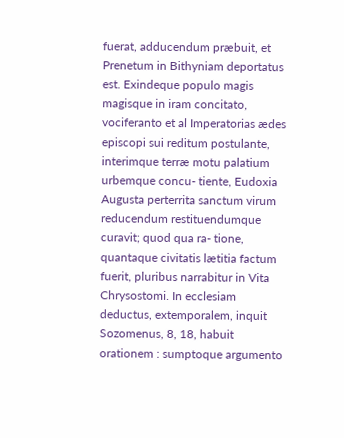fuerat, adducendum præbuit, et Prenetum in Bithyniam deportatus est. Exindeque populo magis magisque in iram concitato, vociferanto et al Imperatorias ædes episcopi sui reditum postulante, interimque terræ motu palatium urbemque concu- tiente, Eudoxia Augusta perterrita sanctum virum reducendum restituendumque curavit; quod qua ra- tione, quantaque civitatis lætitia factum fuerit, pluribus narrabitur in Vita Chrysostomi. In ecclesiam deductus, extemporalem, inquit Sozomenus, 8, 18, habuit orationem : sumptoque argumento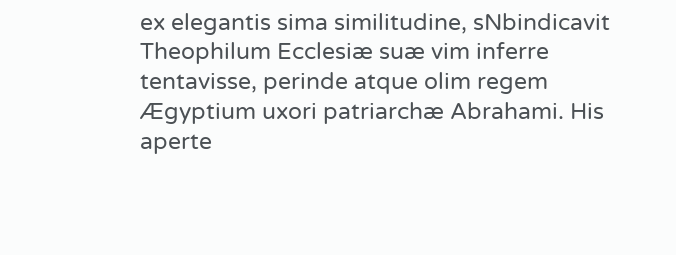ex elegantis sima similitudine, sNbindicavit Theophilum Ecclesiæ suæ vim inferre tentavisse, perinde atque olim regem Ægyptium uxori patriarchæ Abrahami. His aperte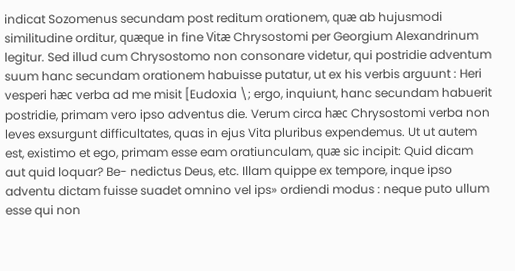indicat Sozomenus secundam post reditum orationem, quæ ab hujusmodi similitudine orditur, quæque in fine Vitæ Chrysostomi per Georgium Alexandrinum legitur. Sed illud cum Chrysostomo non consonare videtur, qui postridie adventum suum hanc secundam orationem habuisse putatur, ut ex his verbis arguunt : Heri vesperi hæc verba ad me misit [Eudoxia \; ergo, inquiunt, hanc secundam habuerit postridie, primam vero ipso adventus die. Verum circa hæc Chrysostomi verba non leves exsurgunt difficultates, quas in ejus Vita pluribus expendemus. Ut ut autem est, existimo et ego, primam esse eam oratiunculam, quæ sic incipit: Quid dicam aut quid loquar? Be- nedictus Deus, etc. Illam quippe ex tempore, inque ipso adventu dictam fuisse suadet omnino vel ips» ordiendi modus : neque puto ullum esse qui non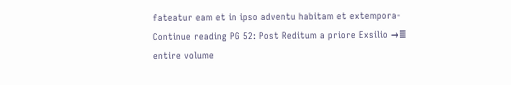fateatur eam et in ipso adventu habitam et extempora-
Continue reading PG 52: Post Reditum a priore Exsilio →≣ entire volume